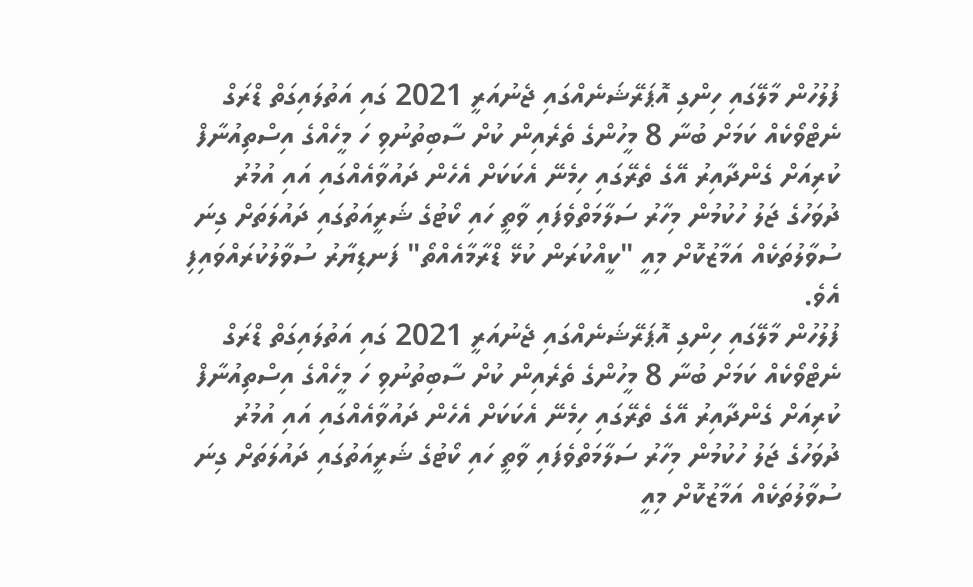ފުލުހުން މާލޭގައި ހިންގި އޮޕަރޭޝަނެއްގައި ޖެނުއަރީ 2021 ގައި އަތުލައިގަތް ޑްރަގް ނެޓްވޯކެއް ކަމަށް ބުނާ 8 މީހުންގެ ތެރެއިން ކުށް ސާބިތުނުވި ހަ މީހެއްގެ އިސްތިއުނާފް ކުރިއަށް ގެންދާއިރު އޭގެ ތެރޭގައި ހިމެނޭ އެކަކަށް އެހެން ދައުވާއެއްގައި އައި އުމުރު ދުވަހުގެ ޖަލު ހުކުމުން މިހާރު ސަލާމަތްވެފައި ވާތީ ހައި ކޯޓުގެ ޝަރީއަތުގައި ދައުލަތަށް ގިނަ ސުވާލުތަކެއް އަމާޒުކޮށް މިއީ "ކީއްކުރަން ކުޅޭ ޑްރާމާއެއްތޯ" ފަނޑިޔާރު ސުވާލުކުރައްވައިފި އެވެ.
ފުލުހުން މާލޭގައި ހިންގި އޮޕަރޭޝަނެއްގައި ޖެނުއަރީ 2021 ގައި އަތުލައިގަތް ޑްރަގް ނެޓްވޯކެއް ކަމަށް ބުނާ 8 މީހުންގެ ތެރެއިން ކުށް ސާބިތުނުވި ހަ މީހެއްގެ އިސްތިއުނާފް ކުރިއަށް ގެންދާއިރު އޭގެ ތެރޭގައި ހިމެނޭ އެކަކަށް އެހެން ދައުވާއެއްގައި އައި އުމުރު ދުވަހުގެ ޖަލު ހުކުމުން މިހާރު ސަލާމަތްވެފައި ވާތީ ހައި ކޯޓުގެ ޝަރީއަތުގައި ދައުލަތަށް ގިނަ ސުވާލުތަކެއް އަމާޒުކޮށް މިއީ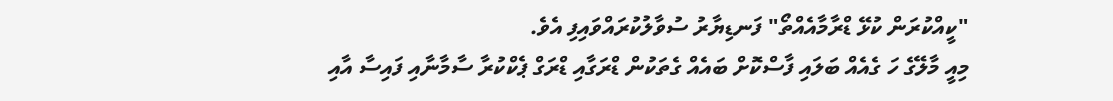"ކީއްކުރަން ކުޅޭ ޑްރާމާއެއްތޯ" ފަނޑިޔާރު ސުވާލުކުރައްވައިފި އެވެ.
މިއީ މާލޭގެ ހަ ގެއެއް ބަލައި ފާސްކޮށް ބައެއް ގެތަކުން ޑްރަގާއި ޑްރަގް ޕެކްކުރާ ސާމާނާއި ފައިސާ އާއި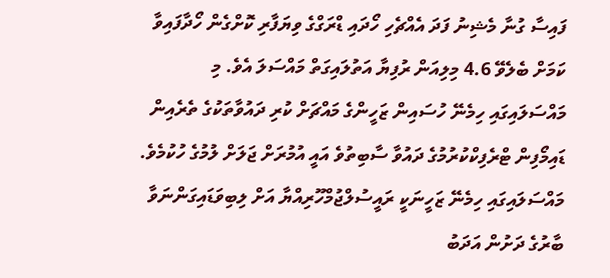ފައިސާ ގުނާ މެޝިނު ފަދަ އެއްޗެހި ހޯދައި ޑްރަގްގެ ވިޔަފާރި ކޮށްގެން ހޯދާފައިވާ ކަމަށް ބެލެވޭ 4.6 މިލިއަން ރުފިޔާ އަތުލައިގަތް މައްސަލަ އެވެ. މި މައްސަލައިގައި ހިމެނޭ ހުސައިން ޒަހީންގެ މައްޗަށް ކުރި ދައުވާތަކުގެ ތެރެއިން ޑައިމޯފިން ޓްރެފިކްކުރުމުގެ ދައުވާ ސާބިތުވެ އައީ އުމުރަށް ޖަލަށް ލުމުގެ ހުކުމެވެ.
މައްސަލައިގައި ހިމެނޭ ޒަހީނަކީ ރައީސުލްޖުމްހޫރިއްޔާ އަށް ލިބިވަޑައިގަންނަވާ ބާރުގެ ދަށުން އަދަބު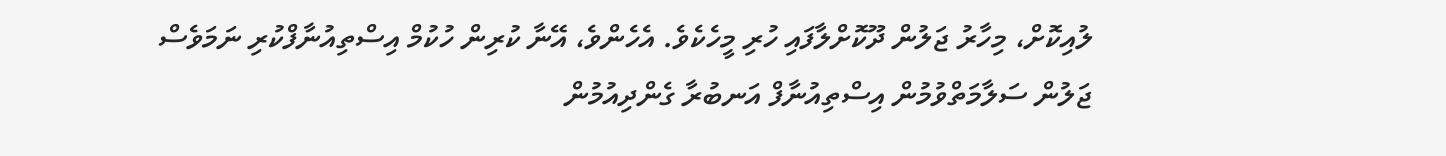ލުއިކޮށް، މިހާރު ޖަލުން ދޫކޮށްލާފައި ހުރި މީހެކެވެ. އެހެންވެ، އޭނާ ކުރިން ހުކުމް އިސްތިއުނާފްކުރި ނަމަވެސް ޖަލުން ސަލާމަތްވުމުން އިސްތިއުނާފް އަނބުރާ ގެންދިއުމުން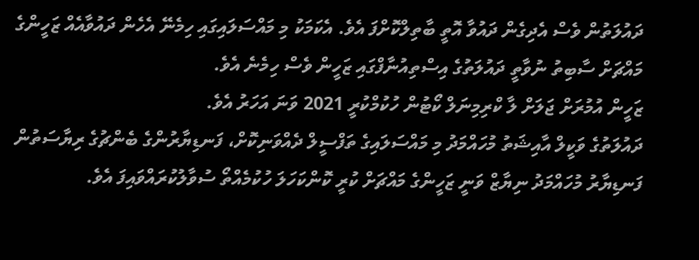ދައުލަތުން ވެސް އެދިގެން ދައުވާ އޮތީ ބާތިލްކޮށްފަ އެވެ. އެކަމަކު މި މައްސަލައިގައި ހިމެނޭ އެހެން ދައުވާއެއް ޒަހީންގެ މައްޗަށް ސާބިތު ނުވާތީ ދައުލަތުގެ އިސްތިއުނާފްގައި ޒަހީން ވެސް ހިމެނެ އެވެ.
ޒަހީން އުމުރަށް ޖަލަށް ލާ ކްރިމިނަލް ކޯޓުން ހުކުމްކުރީ 2021 ވަނަ އަހަރު އެވެ.
ދައުލަތުގެ ވަކީލް އާއިޝަތު މުހައްމަދު މި މައްސަލައިގެ ތަފްސީލް ދެއްވަނިކޮށް، ފަނޑިޔާރުންގެ ބެންޗުގެ ރިޔާސަތުން ފަނޑިޔާރު މުހައްމަދު ނިޔާޒް ވަނީ ޒަހީންގެ މައްޗަށް ކުރީ ކޮންކަހަލަ ހުކުމެއްތޯ ސުވާލުކުރައްވައިފަ އެވެ.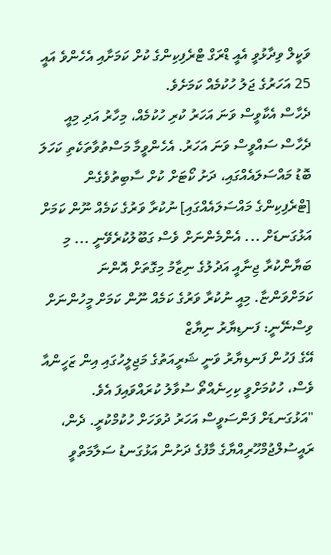ވަކީލް ވިދާޅުވީ އެއީ ޑްރަގް ޓްރެފިކިންގެ ކުށް ކަމަށާއި އެހެންވެ އައީ 25 އަހަރުގެ ޖަލު ހުކުމެއް ކަމަށެވެ.
ދެހާސް އެކާވީސް ވަނަ އަހަރު ކުރި ހުކުމެއް، މިހާރު އަދި މިއީ ދެހާސް ސައްވީސް ވަނަ އަހަރު. އެހެންވީމާ މަސްތުވާތަކެތި ކަހަލަ ބޮޑު މައްސަލައެއްގައި، ދަށު ކޯޓަށް ކުށް ސާބިތުވެގެން [ޓްރެފިކިންގެ މައްސަލައެއްގައި] ނުކުރާ ވަރުގެ ކަމެއް ނޫން ކަމަށް އަޅުގަނޑަށް ... އެންމެންނަށް ވެސް ގަބޫލުކުރެވޭނީ ... މި ބަޔާންކުރާ ޖިނާއީ އަދުލުގެ ނިޒާމު މިގޮތަށް އޮންނަ ކަމަށްވަންޏާ. މިއީ ނުކުރާ ވަރުގެ ކަމެއް ނޫން ކަމަށް މީހުންނަށް ވިސްނޭނީ: ފަނޑިޔާރު ނިޔާޒް
އޭގެ ފަހުން ފަނޑިޔާރު ވަނީ ޝަރީއަތުގެ މަޖިލީހުގައި އިން ޒަހީންއާ ވެސް، ހުކުމަށްވީ ކިހިނެއްތޯ ސުވާލު ކުރައްވައިފަ އެވެ.
"އަޅުގަނޑަށް ފަންސަވީސް އަހަރު ދުވަހަށް ހުކުމްކުރީ. ދެން، ރައީސުލްޖުމްހޫރިއްޔާގެ މާފުގެ ދަށުން އަޅުގަނޑު ސަލާމަތްވީ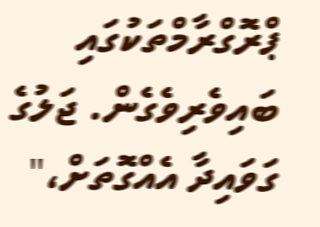ޕްރޮގްރާމްތަކުގައި ބައިވެރިވެގެން. ޖަލުގެ ގަވައިދާ އެއްގޮތަށް،"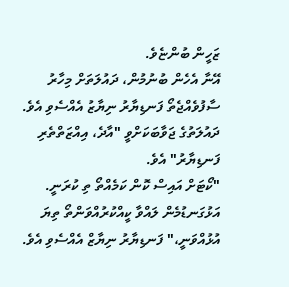ޒަހީން ބުންޏެވެ.
އޭނާ އެހެން ބުނުމުން، ދައުލަތަށް މިހާރު ސާފުވެއްޖެތޯ ފަނޑިޔާރު ނިޔާޒު އެއްސެވި އެވެ. ދައުލަތުގެ ޖަވާބަކަށްވީ "އާދެ، އިއްޒަތްތެރި ފަނޑިޔާރު" އެވެ.
"ކޯޓަށް އައިސް ކޮން ކަމެއްތޯ ތި ކުރަނީ. އަޅުގަނޑުމެން ލައްވާ ކީއްކުރުއްވަންތޯ ތިޔަ އުޅުއްވަނީ،" ފަނޑިޔާރު ނިޔާޒް އެއްސެވި އެވެ.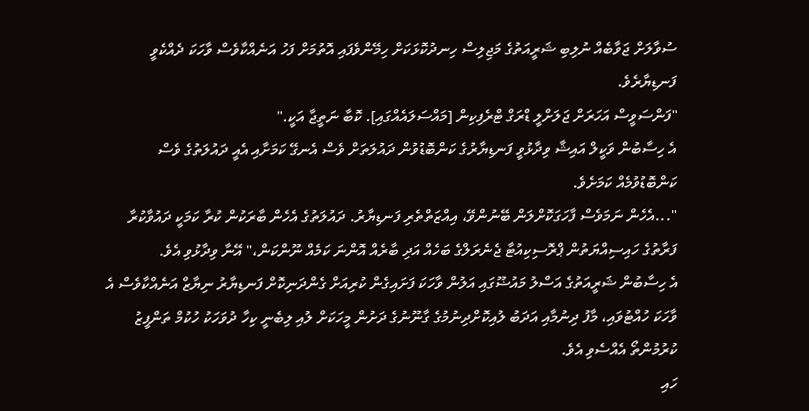ސުވާލަށް ޖަވާބެއް ނުލިބި ޝަރީއަތުގެ މަޖިލިސް ހިނދުކޮޅަކަށް ހިމޭންވެފައި އޮތުމަށް ފަހު އަނެއްކާވެސް ވާހަކަ ދެއްކެވީ ފަނޑިޔާރެވެ.
"ފަންސަވީސް އަހަރަށް ޖަލަށްލީ ޑްރަގް ޓްރެފިކިން [މައްސަލައެއްގައި]. ކޮބާ ނަތީޖާ އަކީ."
އެ ހިސާބުން ވަކީލް އައިޝާ ވިދާޅުވީ ފަނޑިޔާރުގެ ކަންބޮޑުވުން ދައުލަތަށް ވެސް އެނގޭ ކަމަށާއި އެއީ ދައުލަތުގެ ވެސް ކަންބޮޑުވުމެއް ކަމަށެވެ.
"...އެހެން ނަމަވެސް ފާހަގަކޮށްލަން ބޭނުންވޭ، އިއްޒަތްތެރި ފަނޑިޔާރު. ދައުލަތުގެ އެހެން ބާރަކުން ކުރާ ކަމަކީ ދައުވާކުރާ ފަރާތުގެ ހައިސިއްޔަތުން ޕްރޮސިކިއުޓާ ޖެނެރަލްގެ ބަހެއް އަދި ބާރެއް އޮންނަ ކަމެއް ނޫންކަން،" އޭނާ ވިދާޅުވި އެވެ.
އެ ހިސާބުން ޝަރީއަތުގެ އަސްލު މައުޟޫގައި އަލުން ވާހަކަ ފަށައިގެން ކުރިއަށް ގެންދަނިކޮށް ފަނޑިޔާރު ނިޔާޒް އަނެއްކާވެސް އެ ވާހަކަ ހުއްޓުވައި، މާފު ދިނުމާއި އަދަބު ލުއިކޮށްދިނުމުގެ ގާނޫނުގެ ދަށުން މީހަކަށް ލުއި ލިބެނީ ކިހާ ދުވަހަކު ހުކުމް ތަންފީޒު ކުރުމުންތޯ އެއްސެވި އެވެ.
ހައި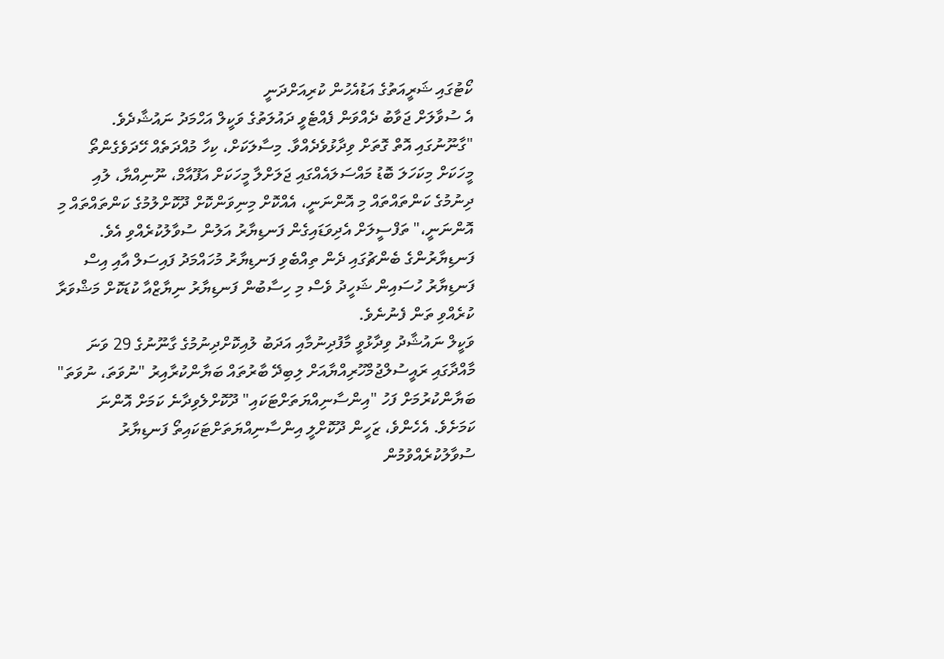ކޯޓުގައި ޝަރީއަތުގެ އަޑުއެހުން ކުރިއަށްދަނީ
އެ ސުވާލަށް ޖަވާބު ދެއްވަން ފެއްޓެވީ ދައުލަތުގެ ވަކީލް އަހްމަދު ނައުޝާދެވެ.
"ގާނޫނުގައި އޮތް ގޮތަށް ވިދާޅުވެދެއްވާ. މިސާލަކަށް، ކިހާ މުއްދަތެއް ހޭދަވެގެންތޯ މީހަކަށް މިކަހަލަ ބޮޑު މައްސަލައެއްގައި ޖަލަށްލާ މީހަކަށް އަފޫއާމް، ނޫނިއްޔާ، ލުއި ދިނުމުގެ ކަންތައްތައް މި އޮންނަނީ، އެއްކޮށް މިނިވަންކޮށް ދޫކޮށްލުމުގެ ކަންތައްތައް މި އޮންނަނީ،" ތަފްސީލަށް އެދިވަޑައިގެން ފަނޑިޔާރު އަލުން ސުވާލުކުރެއްވި އެވެ.
ފަނޑިޔާރުންގެ ބެންޗުގައި ދެން ތިއްބެވި ފަނޑިޔާރު މުހައްމަދު ފައިސަލް އާއި އިސް ފަނޑިޔާރު ހުސައިން ޝަހީދު ވެސް މި ހިސާބުން ފަނޑިޔާރު ނިޔާޒްއާ ކުޑަކޮށް މަޝްވަރާ ކުރެއްވި ތަން ފެނުނެވެ.
ވަކީލް ނައުޝާދު ވިދާޅުވީ މާފުދިނުމާއި އަދަބު ލުއިކޮށްދިނުމުގެ ގާނޫނުގެ 29 ވަނަ މާއްދާގައި ރައީސުލްޖުމްހޫރިއްޔާއަށް ލިބިދޭ ބާރުތައް ބަޔާންކުރާއިރު "ނުވަތަ، ނުވަތަ" ބަޔާންކުރުމަށް ފަހު "އިންސާނިއްޔަތަށްޓަކައި" ދޫކޮށްލެވިދާނެ ކަމަށް އޮންނަ ކަމަށެވެ. އެހެންވެ، ޒަހީން ދޫކޮށްލީ އިންސާނިއްޔަތަށްޓަކައިތޯ ފަނޑިޔާރު ސުވާލުކުރެއްވުމުން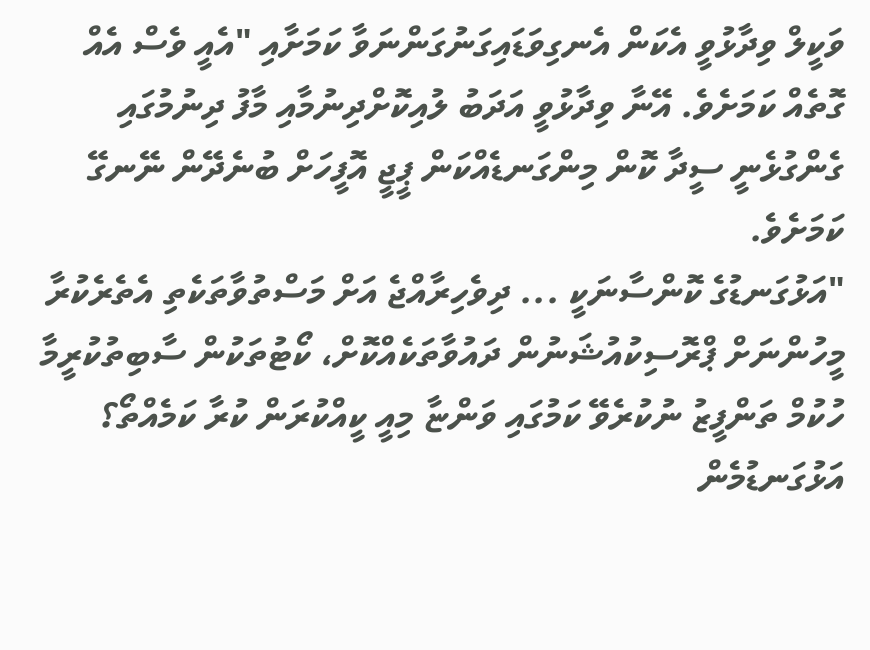ވަކީލް ވިދާޅުވީ އެކަން އެނގިވަޑައިގަނުގަންނަވާ ކަމަށާއި "އެއީ ވެސް އެއް ގޮތެއް ކަމަށެވެ. އޭނާ ވިދާޅުވީ އަދަބު ލުއިކޮށްދިނުމާއި މާފު ދިނުމުގައި ގެންގުޅެނީ ސީދާ ކޮން މިންގަނޑެއްކަން ޕީޖީ އޮފީހަށް ބުނެދޭން ނޭނގޭ ކަމަށެވެ.
"އަޅުގަނޑުގެ ކޮންސާނަކީ ... ދިވެހިރާއްޖެ އަށް މަސްތުވާތަކެތި އެތެރެކުރާ މީހުންނަށް ޕްރޮސިކުއުޝަނުން ދައުވާތަކެއްކޮށް، ކޯޓުތަކުން ސާބިތުކުރީމާ ހުކުމް ތަންފީޒު ނުކުރެވޭ ކަމުގައި ވަންޏާ މިއީ ކީއްކުރަން ކުރާ ކަމެއްތޯ؟ އަޅުގަނޑުމެން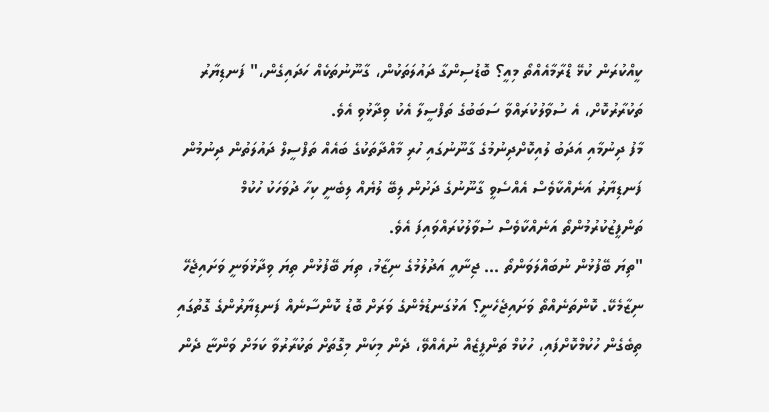ކީއްކުރަން ކުޅޭ ޑްރާމާއެއްތޯ މިއީ؟ ބޮޑުސިންގާ ދައުލަތަކުން، ގާނޫނުތަކެއް ހަދައިގެން،" ފަނޑިޔާރު ތަކުރާރުކޮށް، އެ ސުވާލުކުރައްވާ ސަބަބުގެ ތަފްސީލާ އެކު ވިދާޅުވި އެވެ.
މާފު ދިނުމާއި އަދަބު ލުއިކޮށްދިނުމުގެ ގާނޫނުގައި ހުރި މާއްދާތަކުގެ ބައެއް ތަފްސީލް ދައުލަތުން ދިނުމުން ފަނޑިޔާރު އަނެއްކާވެސް އެއްސެވީ ގާނޫނުގެ ދަށުން ލިބޭ ލުޔެއް ލިބެނީ ކިހާ ދުވަހަކު ހުކުމް ތަންފީޒުކުރުމުންތޯ އަނެއްކާވެސް ސުވާލުކުރައްވައިފަ އެވެ.
"ތިޔަ ބޭފުޅުން ނުބައްލަވަންތޯ ... ޖިނާއީ އަދުލުމުގެ ނިޒާމު، ތިޔަ ބޭފުޅުން ތިޔަ ވިދާޅުވަނީ ވަށައިޖެހޭ ނިޒާމެކޭ. ކޮންތަނެއްތޯ ވަށައިޖެހެނީ؟ އަޅުގަނޑުމެންގެ ވަރަށް ބޮޑު ކޮންސާނެއް ފަނޑިޔާރުންގެ ގޮތުގައި ތިބެގެން ހުކުމްކޮށްފައި، ހުކުމް ތަންފީޒެއް ނުއެއްވޭ، ދެން މިކަން މިގޮތަށް ތަކުރާރުވާ ކަމަށް ވަންޏާ ދެން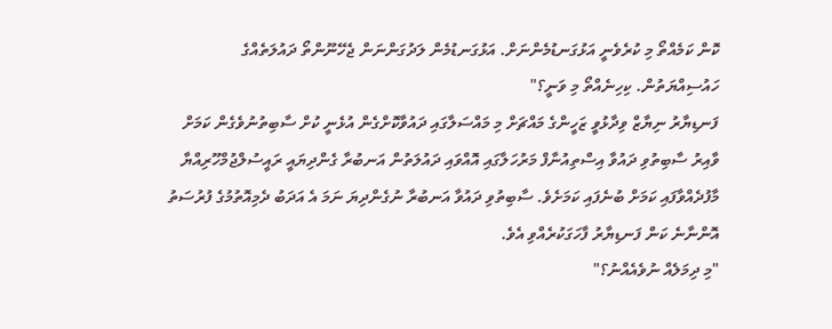ކޮން ކަމެއްތޯ މި ކުރެވެނީ އަޅުގަނޑުމެންނަށް. އަޅުގަނޑުމެން ލަދުގަންނަން ޖެހޭނޫންތޯ ދައުލަތެއްގެ ހައުސިއްޔަތުން. ކިހިނެއްތޯ މި ވަނީ؟"
ފަނޑިޔާރު ނިޔާޒް ވިދާޅުވީ ޒަހީންގެ މައްޗަށް މި މައްސަލާގައި ދައުވާކޮށްގެން އުޅެނީ ކުށް ސާބިތުނުވެގެން ކަމަށް ވާއިރު ސާބިތުވި ދައުވާ އިސްތިއުނާފް މަރުހަލާގައި އޮއްވައި ދައުލަތުން އަނބުރާ ގެންދިޔައީ ރައީސުލްޖުމްހޫރިއްޔާ މާފުދެއްވާފައި ކަމަށް ބުނެފައި ކަމަށެވެ. ސާބިތުވި ދައުވާ އަނބުރާ ނުގެންދިޔަ ނަމަ އެ އަދަބު ދެމިއޮތުމުގެ ފުރުސަތު އޮންނާނެ ކަން ފަނޑިޔާރު ފާހަގަކުރެއްވި އެވެ.
"މި ދިމަލެއް ނުވެއެއްނު؟"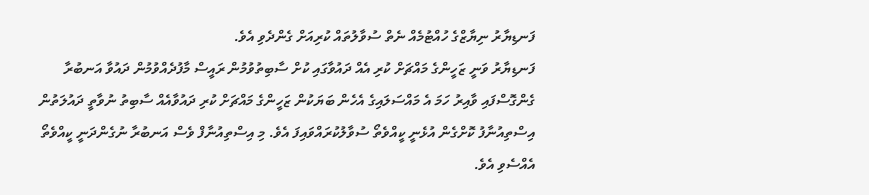ފަނޑިޔާރު ނިޔާޒްގެ ހުއްޓުމެއް ނެތް ސުވާލުތައް ކުރިއަށް ގެންދެވި އެވެ.
ފަނޑިޔާރު ވަނީ ޒަހީންގެ މައްޗަށް ކުރި އެއް ދައުވާގައި ކުށް ސާބިތުވުމުން ރައީސް މާފުދެއްވުމުން ދައުވާ އަނބުރާ ގެންގޮސްފައި ވާއިރު ހަމަ އެ މައްސަލައިގެ އެހެން ބަޔަކުން ޒަހީންގެ މައްޗަށް ކުރި ދައުވާއެއް ސާބިތު ނުވާތީ ދައުލަތުން އިސްތިއުނާފު ކޮށްގެން އުޅެނީ ކީއްވެތޯ ސުވާލުކުރައްވައިފަ އެވެ. މި އިސްތިއުނާފް ވެސް އަނބުރާ ނުގެންދަނީ ކީއްވެތޯ އެއްސެވި އެވެ.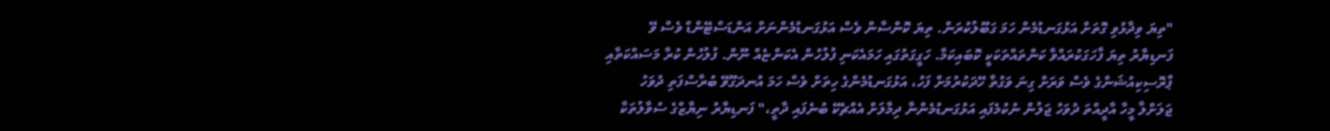"ތިޔަ ވިދާޅުވި ގޮތަށް އަޅުގަނޑުމެން ހަމަ ގަބޫލުކުރަން. ތިޔަ ކޮންސާން ވެސް އަޅުގަނޑުމެންނަށް އަންޑަސްޓޭންޑް ވެސް ވޭ ފަނޑިޔާރު ތިޔަ ފާހަގަކުރައްވާ ކަންތައްތަކަކީ ކޮބައިކަމާ. ހަގީގަތުގައި ހަމައެކަނި ފުލުހުން އެކަންޏެއް ނޫން. ފުލުހުން ކުރާ މަސައްކަތާއި ޕްރޮސިކިއުޝަންގެ ވެސް ވަރަށް ގިނަ ވަގުތާ ހޭދަކުރުމަށް ފަހު، އަޅުގަނޑުމެންގެ ހިތަށް ވެސް ހަމަ އުނދަގޫވޭ ބުރާސްފަތި ދުވަހު ޖަލަށްލާ މީހާ އާދީއްތަ ދުވަހު ޖަލުން ނުކުމެފައި އަޅުގަނޑުމެންނާ ދިމާލަށް އެއްޗެކޭ ބުނެފައި ދާތީ،" ފަނޑިޔާރު ނިޔާޒްގެ ސުވާލުތަކާ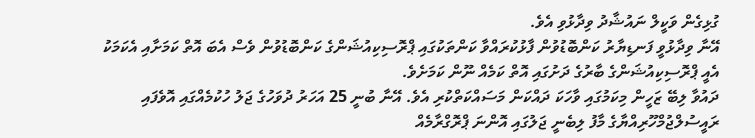ގުޅިގެން ވަކީލް ނައުޝާދު ވިދާޅުވި އެވެ.
އޭނާ ވިދާޅުވީ ފަނޑިޔާރު ކަންބޮޑުވުން ފާޅުކުރައްވާ ކަންތަކުގައި ޕްރޮސިކިއުޝަންގެ ކަންބޮޑުވުން ވެސް އެބަ އޮތް ކަމަށާއި އެކަމަކު އެއީ ޕްރޮސިކިއުޝަންގެ ބާރުގެ ދަށުގައި އޮތް ކަމެއް ނޫން ކަމަށެވެ.
ދައުވާ ލިބޭ ޒަހީން މިކަމުގައި ވާހަކަ ދައްކަން މަސައްކަތްކުރި އެވެ. އޭނާ ބުނީ 25 އަހަރު ދުވަހުގެ ޖަލު ހުކުމެއްގައި އޮވެފައި ރައީސުލްޖުމްހޫރިއްޔާގެ މާފު ލިބެނީ ޖަލުގައި އޮންނަ ޕްރޮގްރާމެއް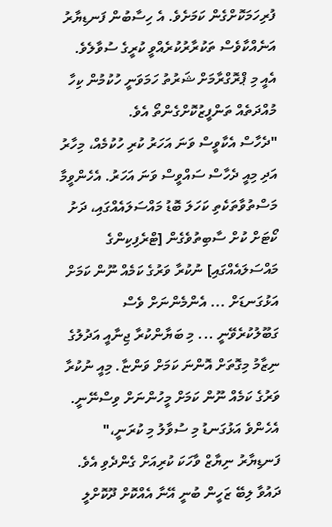ފުރިހަމަކޮށްގެން ކަމަށެވެ. އެ ހިސާބުން ފަނޑިޔާރު އަނެއްކާވެސް ތަކުރާރުކުރެއްވީ ކުރީގެ ސުވާލެވެ. އެއީ މި ޕްރޮގްރާމަށް ޝަރުތު ހަމަވަނީ ހުކުމުން ކިހާ މުއްދަތެއް ތަންފީޒުކޮށްގެންތޯ އެވެ.
"ދެހާސް އެކާވީސް ވަނަ އަހަރު ކުރި ހުކުމެއް، މިހާރު އަދި މިއީ ދެހާސް ސައްވީސް ވަނަ އަހަރު. އެހެންވީމާ މަސްތުވާތަކެތި ކަހަލަ ބޮޑު މައްސަލައެއްގައި، ދަށު ކޯޓަށް ކުށް ސާބިތުވެގެން [ޓްރެފިކިންގެ މައްސަލައެއްގައި] ނުކުރާ ވަރުގެ ކަމެއް ނޫން ކަމަށް އަޅުގަނޑަށް ... އެންމެންނަށް ވެސް ގަބޫލުކުރެވޭނީ ... މި ބަޔާންކުރާ ޖިނާއީ އަދުލުގެ ނިޒާމު މިގޮތަށް އޮންނަ ކަމަށް ވަންޏާ. މިއީ ނުކުރާ ވަރުގެ ކަމެއް ނޫން ކަމަށް މީހުންނަށް ވިސްނޭނީ. އެހެންވެ އަޅުގަނޑު މި ސުވާލު މި ކުރަނީ،" ފަނޑިޔާރު ނިޔާޒް ވާހަކަ ކުރިއަށް ގެންދެވި އެވެ.
ދައުވާ ލިބޭ ޒަހީން ބުނީ އޭނާ އެއްކޮށް ދޫކޮށްލީ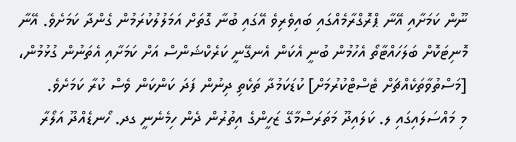ނޫން ކަމަށާއި އޭނާ ޕްރޮގްރާމެއްގައި ބައިވެރިވެ އޭގައި ބުނާ ގޮތަށް އަމަލުލުކުރަމުން ގެންދާ ކަމަށެވެ. އޭނާ މޮނިޓަކޮށް ބަލަހައްޓާތޯ އެހުމުން ބުނީ އެކަން އެނގޭނީ ކަރެކްޝަންސް އަށް ކަމަށާއި އެތަނުން ގުޅުމުން، [މަސްތުވާތަކެއްޗަށް ޓެސްޓްކުރުމަށް] ކުޑަކަމުދާ ތަކެތި ދިނުން ފަދަ ކަންކަން ވެސް ކުރާ ކަމަށެވެ.
މި މައްސަލައިގައި ލ. ކަލައިދޫ މަތަރަސްމާގޭ ޒަހީންގެ އިތުރުން ދެން ހިމެނެނީ ގދ. ހޯނޑެއްދޫ އަލޯރާ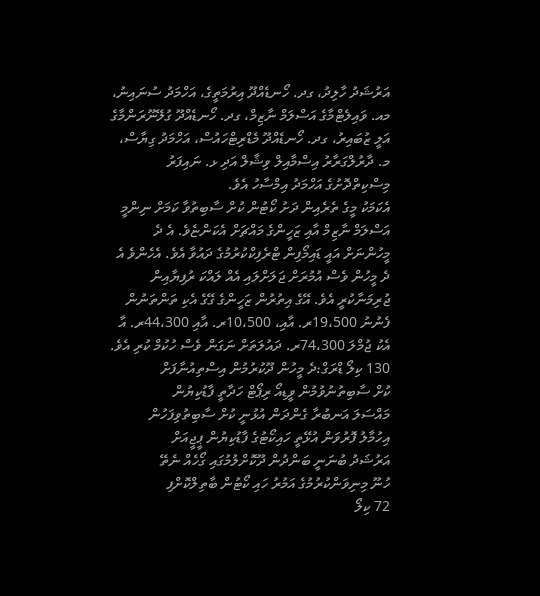އަރުޝަދު ހާލިދު، ގދ. ހޯނޑެއްދޫ އިރުމަތީގެ، އަހްމަދު ސުނައިނު، މއ. ވައިލެޓްމާގެ އަސްލަމް ނާޒިމް، ގދ. ހޯނޑެއްދޫ ގުލޭނޫރަންމާގެ އަލީ ޒުބައިރު، ގދ. ހޯނޑެއްދޫ މެޑްރިޓްހައުސް، އަހްމަދު ގިޔާސް، މ. ދާރުލްގަރާރު އިސްމާއިލް ވިޝާލް އަދި ޅ. ނައިފަރު މިސްކިތްދޮށުގެ އަހްމަދު އިމްސާހު އެވެ.
އެކަމަކު މީގެ ތެރެއިން ދަށު ކޯޓުން ކުށް ސާބިތުވާ ކަމަށް ނިންމީ އަސްލަމް ނާޒިމް އާއި ޒަހީންގެ މައްޗަށް އެކަންޏެވެ. އެ ދެ މީހުންނަށް އައީ ޑައިމޯފިން ޓްރެފިކްކުރުމުގެ ދައުވާ އެވެ. އެހެންވެ އެ ދެ މީހުން ވެސް އުމުރަށް ޖަލަށްލައި އެއް ލައްކަ ރުފިޔާއިން ޖުރިމަނާކުރީ އެވެ. އޭގެ އިތުރުން ޒަހީންގެ ގޭގެ އެކި ތަންތަނުން ފެނުނު 19،500ރ. އާއި، 10،500ރ. އާއި 44،300ރ. އާ އެކު ޖުމްލަ 74،300ރ. ދައުލަތަށް ނަގަން ވެސް ހުކުމް ކުރި އެވެ.
130 ކިލޯ ޑްރަގް:ދެ މީހުން ދޫކުރުމުން އިސްތިއުނާފަށް
ކުށް ސާބިތުނުވުމުން ވީޑިއޯ ރިޕޯޓް ހަދާތީ ފާޑުކިޔުން
މައްސަލަ އަނބުރާ ގެންދަން އުޅުނީ ކުށް ސާބިތުވިފަހުން
އިހުމާލު ފޮރުވަން އުޅޭތީ ހައިކޯޓުގެ ފާޑުކިޔުން ޕީޖީއަށް
އަރުޝަދު ބުނަނީ ބަންދުން ދޫކޮށްލުމުގައި ގޯހެއް ނެތޭ
ހުނޫ މިނިވަންކުރުމުގެ އަމުރު ހައި ކޯޓުން ބާތިލްކޮށްފި
72 ކިލޯ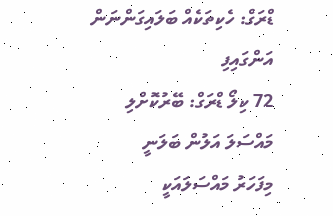ޑްރަގް: ހެކިތަކެއް ބަލައިގަންނަން އަންގައިފި
72 ކިލޯ ޑްރަގް: ބޭރުކޮށްލި މައްސަލަ އަލުން ބަލަނީ
މިފަހަރު މައްސަލައަކީ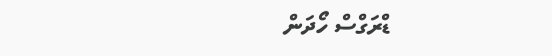ޑްރަގްސް ހޯދަން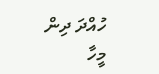ހުއްދަ ދިން މީހާ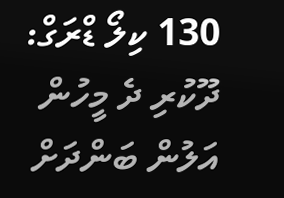130 ކިލޯ ޑްރަގް: ދޫކުރި ދެ މީހުން އަލުން ބަންދަށް